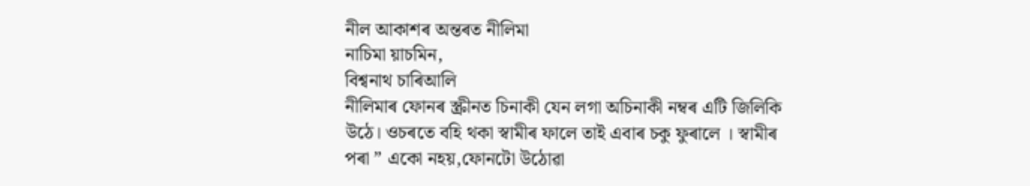নীল আকাশৰ অন্তৰত নীলিমা
নাচিমা য়াচমিন,
বিশ্বনাথ চাৰিআলি
নীলিমাৰ ফোনৰ স্ক্ৰীনত চিনাকী যেন লগা অচিনাকী নম্বৰ এটি জিলিকি উঠে। ওচৰতে বহি থকা স্বামীৰ ফালে তাই এবাৰ চকু ফুৰালে । স্বামীৰ পৰা ” একো নহয়,ফোনটো উঠোৱা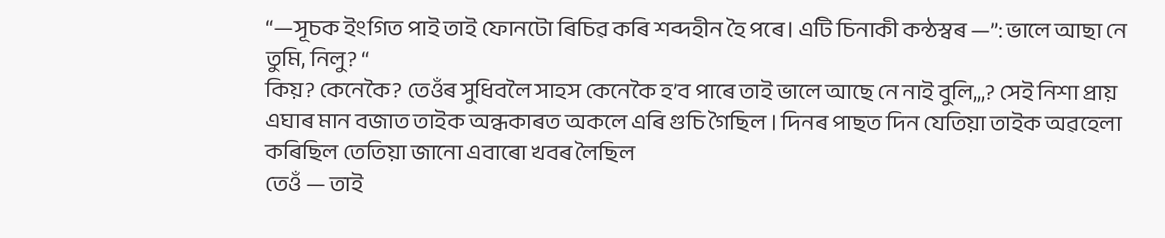“—সূচক ইংগিত পাই তাই ফোনটো ৰিচিৱ কৰি শব্দহীন হৈ পৰে। এটি চিনাকী কন্ঠস্বৰ —”: ভালে আছা নে তুমি, নিলু? “
কিয়? কেনেকৈ? তেওঁৰ সুধিবলৈ সাহস কেনেকৈ হ’ব পাৰে তাই ভালে আছে নে নাই বুলি,,,? সেই নিশা প্ৰায় এঘাৰ মান বজাত তাইক অন্ধকাৰত অকলে এৰি গুচি গৈছিল । দিনৰ পাছত দিন যেতিয়া তাইক অৱহেলা কৰিছিল তেতিয়া জানো এবাৰো খবৰ লৈছিল
তেওঁ — তাই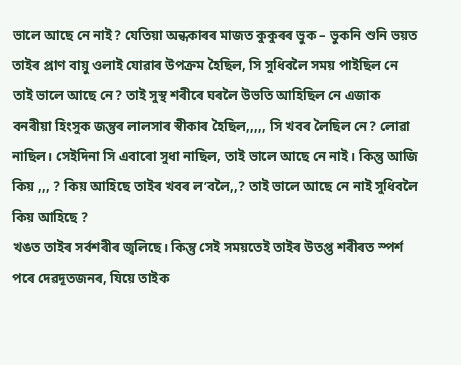ভালে আছে নে নাই? যেতিয়া অন্ধকাৰৰ মাজত কুকুৰৰ ভুক – ভুকনি শুনি ভয়ত তাইৰ প্ৰাণ বায়ু ওলাই যোৱাৰ উপক্ৰম হৈছিল, সি সুধিবলৈ সময় পাইছিল নে তাই ভালে আছে নে? তাই সুস্থ শৰীৰে ঘৰলৈ উভতি আহিছিল নে এজাক বনৰীয়া হিংসুক জন্তুৰ লালসাৰ স্বীকাৰ হৈছিল,,,,, সি খবৰ লৈছিল নে? লোৱা নাছিল। সেইদিনা সি এবাৰো সুধা নাছিল, তাই ভালে আছে নে নাই। কিন্তু আজি কিয় ,,, ? কিয় আহিছে তাইৰ খবৰ ল’বলৈ,,? তাই ভালে আছে নে নাই সুধিবলৈ কিয় আহিছে ?
খঙত তাইৰ সৰ্বশৰীৰ জ্বলিছে। কিন্তু সেই সময়তেই তাইৰ উতপ্ত শৰীৰত স্পৰ্শ পৰে দেৱদূতজনৰ, যিয়ে তাইক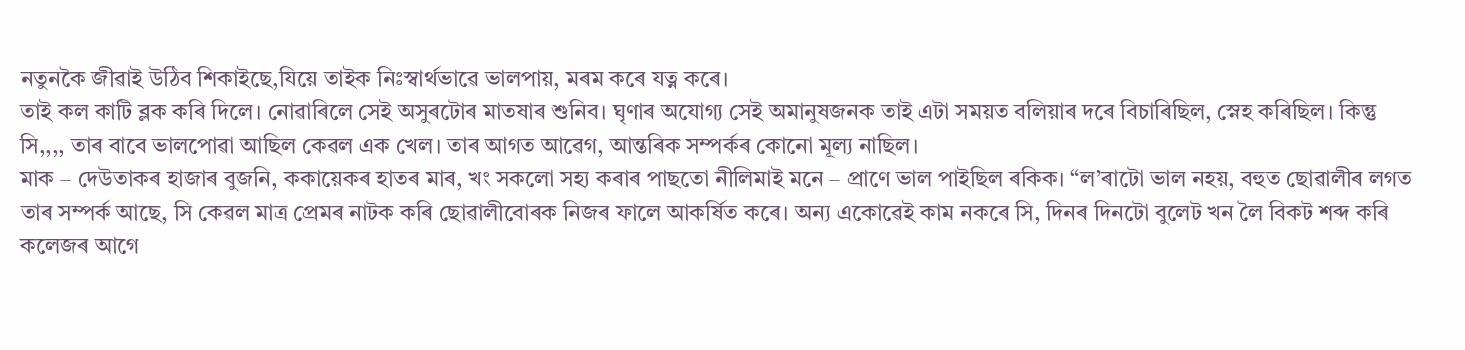নতুনকৈ জীৱাই উঠিব শিকাইছে,যিয়ে তাইক নিঃস্বাৰ্থভাৱে ভালপায়, মৰম কৰে যত্ন কৰে।
তাই কল কাটি ব্লক কৰি দিলে। নোৱাৰিলে সেই অসুৰটোৰ মাতষাৰ শুনিব। ঘৃণাৰ অযোগ্য সেই অমানুষজনক তাই এটা সময়ত বলিয়াৰ দৰে বিচাৰিছিল, স্নেহ কৰিছিল। কিন্তু সি,,,, তাৰ বাবে ভালপোৱা আছিল কেৱল এক খেল। তাৰ আগত আৱেগ, আন্তৰিক সম্পৰ্কৰ কোনো মূল্য নাছিল।
মাক – দেউতাকৰ হাজাৰ বুজনি, ককায়েকৰ হাতৰ মাৰ, খং সকলো সহ্য কৰাৰ পাছতো নীলিমাই মনে – প্ৰাণে ভাল পাইছিল ৰকিক। “ল’ৰাটো ভাল নহয়, বহুত ছোৱালীৰ লগত তাৰ সম্পৰ্ক আছে, সি কেৱল মাত্ৰ প্ৰেমৰ নাটক কৰি ছোৱালীবোৰক নিজৰ ফালে আকৰ্ষিত কৰে। অন্য একোৱেই কাম নকৰে সি, দিনৰ দিনটো বুলেট খন লৈ বিকট শব্দ কৰি কলেজৰ আগে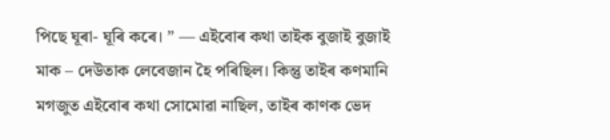পিছে ঘূৰা- ঘূৰি কৰে। ” — এইবোৰ কথা তাইক বুজাই বুজাই মাক – দেউতাক লেবেজান হৈ পৰিছিল। কিন্তু তাইৰ কণমানি মগজুত এইবোৰ কথা সোমোৱা নাছিল, তাইৰ কাণক ভেদ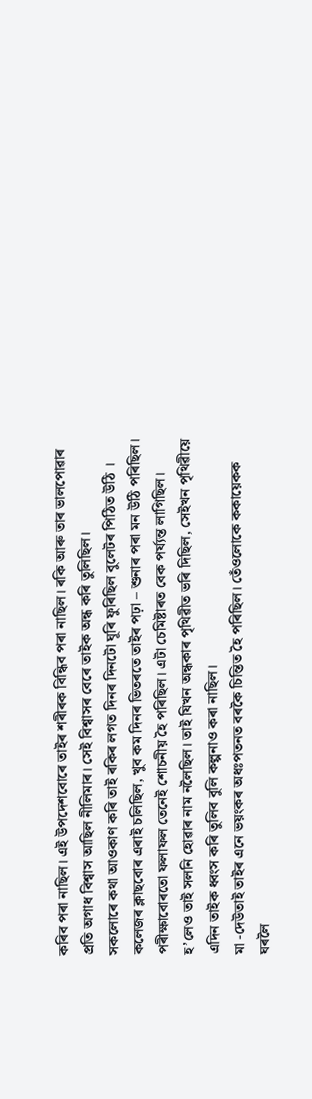কৰিব পৰা নাছিল। এই উপদেশবোৰে তাইৰ শৰীৰক বিন্ধিব পৰা নাছিল। ৰকি আৰু তাৰ ভালপোৱাৰ প্ৰতি অগাধ বিশ্বাস আছিল নীলিমাৰ। সেই বিশ্বাসৰ বেৰে তাইক অন্ধ কৰি তুলিছিল।
সকলোৰে কথা আওকাণ কৰি তাই ৰকিৰ লগত দিনৰ দিনটো ঘূৰি ফুৰিছিল বুলেটৰ পিঠিত উঠি । কলেজৰ ক্লাছবোৰ এৰাই চলিছিল, খুব কম দিনৰ ভিতৰতে তাইৰ পঢ়া – শুনাৰ পৰা মন উঠি পৰিছিল। পৰীক্ষাবোৰতো ফলাফল তেনেই শোচনীয় হৈ পৰিছিল। এটা চেমিষ্টাৰত বেক পৰ্য্যন্ত লাগিছিল। হ’লেও তাই সলনি হোৱাৰ নাম নলৈছিল। তাই যিখন অন্ধকাৰ পৃথিৱীত ভৰি দিছিল, সেইখন পৃথিৱীয়ে এদিন তাইক ধ্বংস কৰি তুলিব বুলি কল্পনাও কৰা নাছিল।
মা -দেউতাই তাইৰ এনে ভয়ংকৰ অধঃপতনত বৰকৈ চিন্তিত হৈ পৰিছিল। তেঁওলোকে ককায়েকক ঘৰলৈ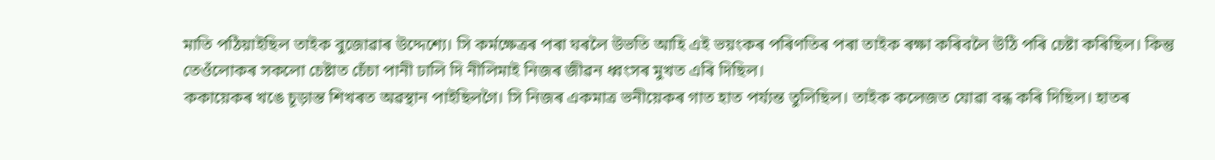মাতি পঠিয়াইছিল তাইক বুজোৱাৰ উদ্দেশ্যে। সি কৰ্মক্ষেত্ৰৰ পৰা ঘৰলৈ উভতি আহি এই ভয়ংকৰ পৰিণতিৰ পৰা তাইক ৰক্ষা কৰিবলৈ উঠি পৰি চেষ্টা কৰিছিল। কিন্তু তেওঁলোকৰ সকলো চেষ্টাত চেঁচা পানী ঢালি দি নীলিমাই নিজৰ জীৱন ধ্বংসৰ মুখত এৰি দিছিল।
ককায়েকৰ খঙে চূড়ান্ত শিখৰত অৱস্থান পাইছিলগৈ। সি নিজৰ একমাত্ৰ ভনীয়েকৰ গাত হাত পৰ্য্যন্ত তুলিছিল। তাইক কলেজত যোৱা বন্ধ কৰি দিছিল। হাতৰ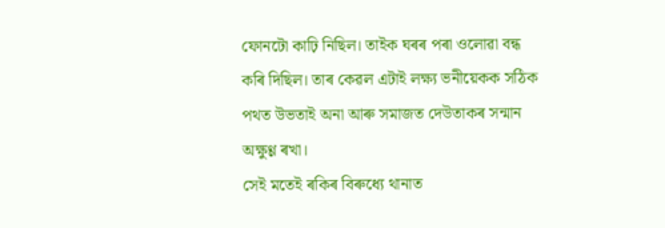ফোনটো কাঢ়ি নিছিল। তাইক ঘৰৰ পৰা ওলোৱা বন্ধ কৰি দিছিল। তাৰ কেৱল এটাই লক্ষ্য ভনীয়েকক সঠিক পথত উভতাই অনা আৰু সমাজত দেউতাকৰ সন্মান অক্ষুণ্ণ ৰখা।
সেই মতেই ৰকিৰ বিৰুধ্যে থানাত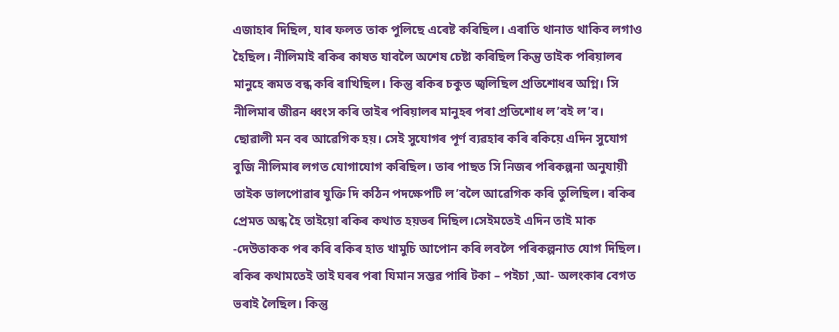এজাহাৰ দিছিল, যাৰ ফলত তাক পুলিছে এৰেষ্ট কৰিছিল। এৰাতি থানাত থাকিব লগাও হৈছিল। নীলিমাই ৰকিৰ কাষত যাবলৈ অশেষ চেষ্টা কৰিছিল কিন্তু তাইক পৰিয়ালৰ মানুহে ৰূমত বন্ধ কৰি ৰাখিছিল। কিন্তু ৰকিৰ চকুত জ্বলিছিল প্ৰতিশোধৰ অগ্নি। সি নীলিমাৰ জীৱন ধ্বংস কৰি তাইৰ পৰিয়ালৰ মানুহৰ পৰা প্ৰতিশোধ ল’বই ল’ব।
ছোৱালী মন বৰ আৱেগিক হয়। সেই সুযোগৰ পূৰ্ণ ব্যৱহাৰ কৰি ৰকিয়ে এদিন সুযোগ বুজি নীলিমাৰ লগত যোগাযোগ কৰিছিল। তাৰ পাছত সি নিজৰ পৰিকল্পনা অনুযায়ী তাইক ভালপোৱাৰ যুক্তি দি কঠিন পদক্ষেপটি ল’বলৈ আৱেগিক কৰি তুলিছিল। ৰকিৰ প্ৰেমত অন্ধ হৈ তাইয়ো ৰকিৰ কথাত হয়ভৰ দিছিল।সেইমতেই এদিন তাই মাক -দেউতাকক পৰ কৰি ৰকিৰ হাত খামুচি আপোন কৰি লবলৈ পৰিকল্পনাত যোগ দিছিল। ৰকিৰ কথামতেই তাই ঘৰৰ পৰা যিমান সম্ভৱ পাৰি টকা – পইচা ,আ- অলংকাৰ বেগত ভৰাই লৈছিল। কিন্তু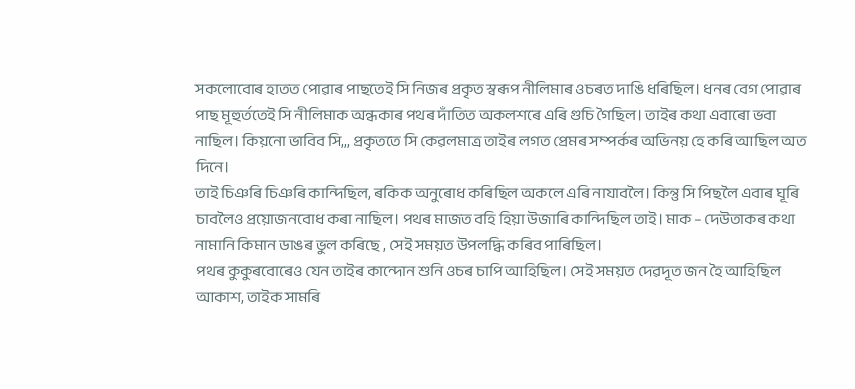সকলোবোৰ হাতত পোৱাৰ পাছতেই সি নিজৰ প্ৰকৃত স্বৰূপ নীলিমাৰ ওচৰত দাঙি ধৰিছিল। ধনৰ বেগ পোৱাৰ পাছ মূহুৰ্ততেই সি নীলিমাক অন্ধকাৰ পথৰ দাঁতিত অকলশৰে এৰি গুচি গৈছিল। তাইৰ কথা এবাৰো ভবা নাছিল। কিয়নো ভাবিব সি,,, প্ৰকৃততে সি কেৱলমাত্ৰ তাইৰ লগত প্ৰেমৰ সম্পৰ্কৰ অভিনয় হে কৰি আছিল অত দিনে।
তাই চিঞৰি চিঞৰি কান্দিছিল, ৰকিক অনুৰোধ কৰিছিল অকলে এৰি নাযাবলৈ। কিন্তু সি পিছলৈ এবাৰ ঘূৰি চাবলৈও প্ৰয়োজনবোধ কৰা নাছিল। পথৰ মাজত বহি হিয়া উজাৰি কান্দিছিল তাই। মাক – দেউতাকৰ কথা নামানি কিমান ডাঙৰ ভুল কৰিছে , সেই সময়ত উপলদ্ধি কৰিব পাৰিছিল।
পথৰ কুকুৰবোৰেও যেন তাইৰ কান্দোন শুনি ওচৰ চাপি আহিছিল। সেই সময়ত দেৱদূত জন হৈ আহিছিল আকাশ, তাইক সামৰি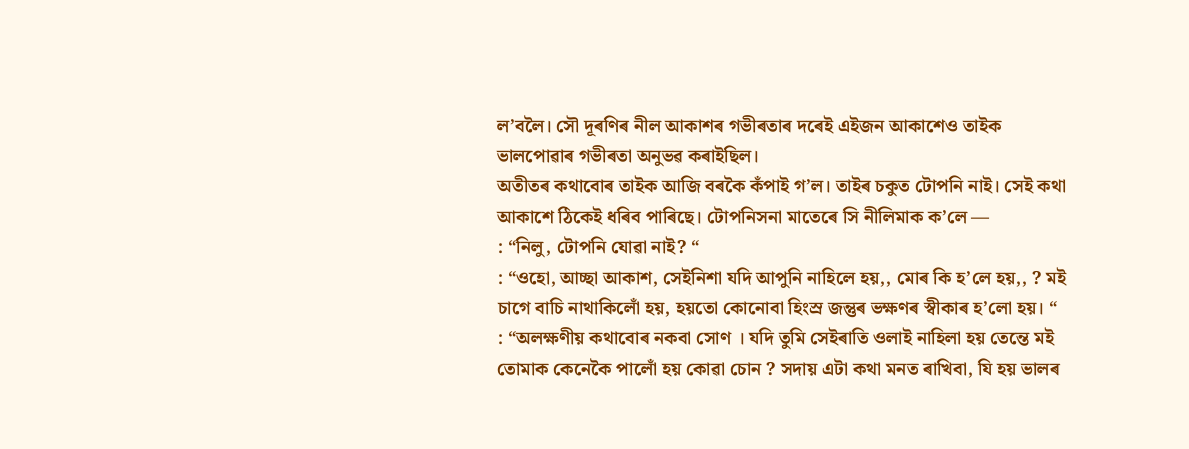ল’বলৈ। সৌ দূৰণিৰ নীল আকাশৰ গভীৰতাৰ দৰেই এইজন আকাশেও তাইক ভালপোৱাৰ গভীৰতা অনুভৱ কৰাইছিল।
অতীতৰ কথাবোৰ তাইক আজি বৰকৈ কঁপাই গ’ল। তাইৰ চকুত টোপনি নাই। সেই কথা আকাশে ঠিকেই ধৰিব পাৰিছে। টোপনিসনা মাতেৰে সি নীলিমাক ক’লে —
: “নিলু, টোপনি যোৱা নাই? “
: “ওহো, আচ্ছা আকাশ, সেইনিশা যদি আপুনি নাহিলে হয়,, মোৰ কি হ’লে হয়,, ? মই চাগে বাচি নাথাকিলোঁ হয়, হয়তো কোনোবা হিংস্ৰ জন্তুৰ ভক্ষণৰ স্বীকাৰ হ’লো হয়। “
: “অলক্ষণীয় কথাবোৰ নকবা সোণ । যদি তুমি সেইৰাতি ওলাই নাহিলা হয় তেন্তে মই তোমাক কেনেকৈ পালোঁ হয় কোৱা চোন ? সদায় এটা কথা মনত ৰাখিবা, যি হয় ভালৰ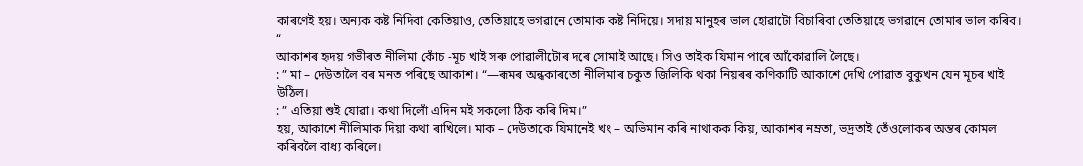কাৰণেই হয়। অন্যক কষ্ট নিদিবা কেতিয়াও, তেতিয়াহে ভগৱানে তোমাক কষ্ট নিদিয়ে। সদায় মানুহৰ ভাল হোৱাটো বিচাৰিবা তেতিয়াহে ভগৱানে তোমাৰ ভাল কৰিব। “
আকাশৰ হৃদয় গভীৰত নীলিমা কোঁচ -মূচ খাই সৰু পোৱালীটোৰ দৰে সোমাই আছে। সিও তাইক যিমান পাৰে আঁকোৱালি লৈছে।
: ” মা – দেউতালৈ বৰ মনত পৰিছে আকাশ। “—ৰূমৰ অন্ধকাৰতো নীলিমাৰ চকুত জিলিকি থকা নিয়ৰৰ কণিকাটি আকাশে দেখি পোৱাত বুকুখন যেন মূচৰ খাই উঠিল।
: ” এতিয়া শুই যোৱা। কথা দিলোঁ এদিন মই সকলো ঠিক কৰি দিম।”
হয়, আকাশে নীলিমাক দিয়া কথা ৰাখিলে। মাক – দেউতাকে যিমানেই খং – অভিমান কৰি নাথাকক কিয়, আকাশৰ নম্ৰতা, ভদ্ৰতাই তেঁওলোকৰ অন্তৰ কোমল কৰিবলৈ বাধ্য কৰিলে।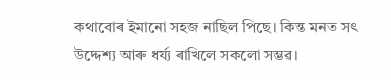কথাবোৰ ইমানো সহজ নাছিল পিছে। কিন্ত মনত সৎ উদ্দেশ্য আৰু ধৰ্য্য ৰাখিলে সকলো সম্ভৱ।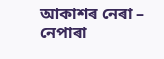আকাশৰ নেৰা – নেপাৰা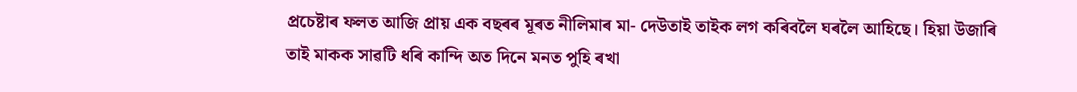প্ৰচেষ্টাৰ ফলত আজি প্ৰায় এক বছৰৰ মূৰত নীলিমাৰ মা- দেউতাই তাইক লগ কৰিবলৈ ঘৰলৈ আহিছে। হিয়া উজাৰি তাই মাকক সাৱটি ধৰি কান্দি অত দিনে মনত পুহি ৰখা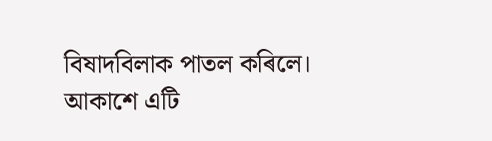বিষাদবিলাক পাতল কৰিলে।
আকাশে এটি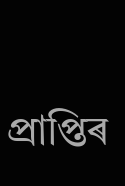প্ৰাপ্তিৰ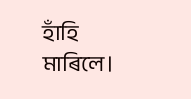হাঁহি মাৰিলে।